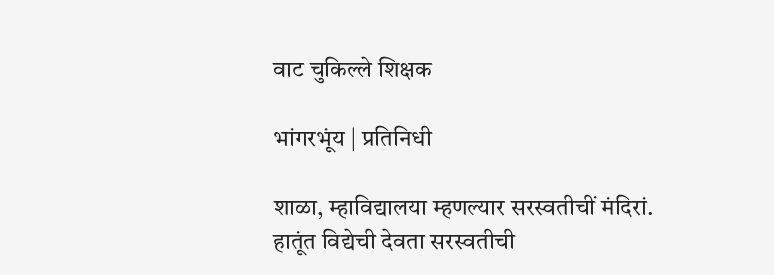वाट चुकिल्ले शिक्षक

भांगरभूंय | प्रतिनिधी

शाळा, म्हाविद्यालया म्हणल्यार सरस्वतीचीं मंदिरां. हातूंत विद्येची देवता सरस्वतीची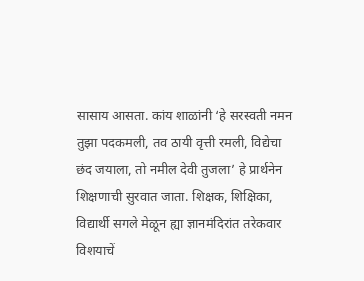सासाय आसता. कांय शाळांनी ‘हे सरस्वती नमन तुझा पदकमली, तव ठायी वृत्ती रमली, विद्येचा छंद जयाला, तो नमील देवी तुजला’ हे प्रार्थनेन शिक्षणाची सुरवात जाता. शिक्षक, शिक्षिका, विद्यार्थी सगले मेळून ह्या ज्ञानमंदिरांत तरेकवार विशयाचें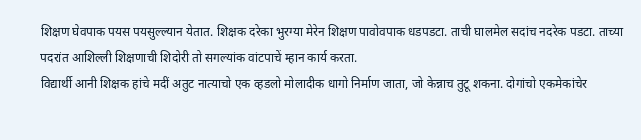शिक्षण घेवपाक पयस पयसुल्ल्यान येतात. शिक्षक दरेका भुरग्या मेरेन शिक्षण पावोवपाक धडपडटा. ताची घालमेल सदांच नदरेक पडटा. ताच्या पदरांत आशिल्ली शिक्षणाची शिदोरी तो सगल्यांक वांटपाचें म्हान कार्य करता.
विद्यार्थी आनी शिक्षक हांचे मदीं अतुट नात्याचो एक व्हडलो मोलादीक धागो निर्माण जाता, जो केन्नाच तुटू शकना. दोगांचो एकमेकांचेर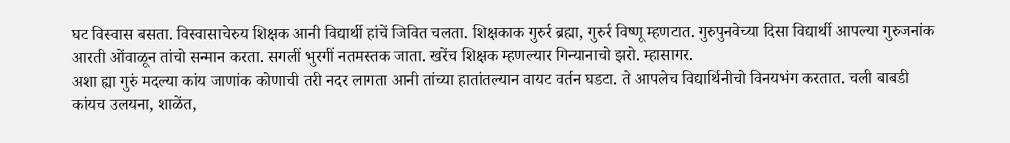घट विस्वास बसता. विस्वासाचेरुय शिक्षक आनी विद्यार्थी हांचें जिवित चलता. शिक्षकाक गुरुर्र ब्रह्मा, गुरुर्र विष्णू म्हणटात. गुरुपुनवेच्या दिसा विद्यार्थी आपल्या गुरुजनांक आरती ओंवाळून तांचो सन्मान करता. सगलीं भुरगीं नतमस्तक जाता. खरेंच शिक्षक म्हणल्यार गिन्यानाचो झरो. म्हासागर.
अशा ह्या गुरुं मदल्या कांय जाणांक कोणाची तरी नदर लागता आनी तांच्या हातांतल्यान वायट वर्तन घडटा. ते आपलेच विद्यार्थिनीचो विनयभंग करतात. चली बाबडी कांयच उलयना, शाळेंत,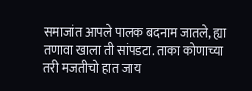समाजांत आपले पालक बदनाम जातले, ह्या तणावा खाला ती सांपडटा. ताका कोणाच्या तरी मजतीचो हात जाय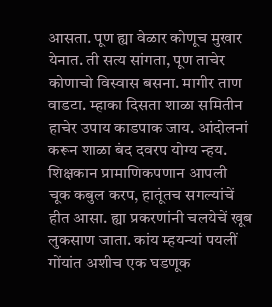आसता. पूण ह्या वेळार कोणूच मुखार येनात. ती सत्य सांगता, पूण ताचेर कोणाचो विस्वास बसना. मागीर ताण वाडटा. म्हाका दिसता शाळा समितीन हाचेर उपाय काडपाक जाय. आंदोलनां करून शाळा बंद दवरप योग्य न्हय. शिक्षकान प्रामाणिकपणान आपली चूक कबुल करप, हातूंतच सगल्यांचें हीत आसा. ह्या प्रकरणांनी चलयेचें खूब लुकसाण जाता. कांय म्हयन्यां पयलीं गोंयांत अशीच एक घडणूक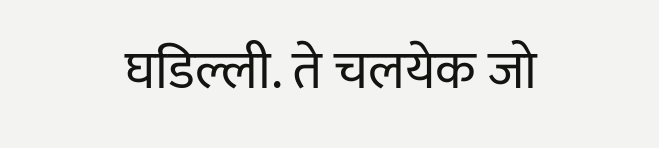घडिल्ली. ते चलयेक जो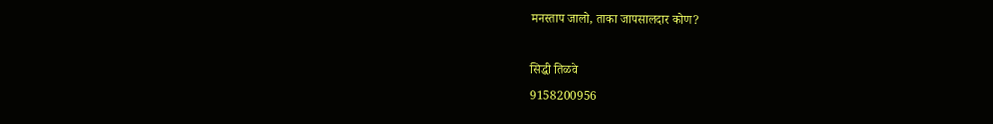मनस्ताप जालो, ताका जापसालदार कोण?

सिद्धी तिळवे
9158200956